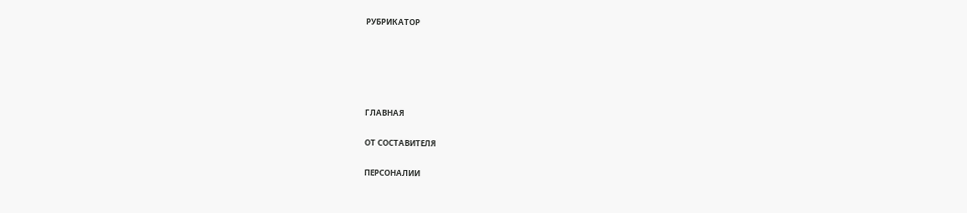РУБРИКАТОР





ГЛАВНАЯ

ОТ СОСТАВИТЕЛЯ

ПЕРСОНАЛИИ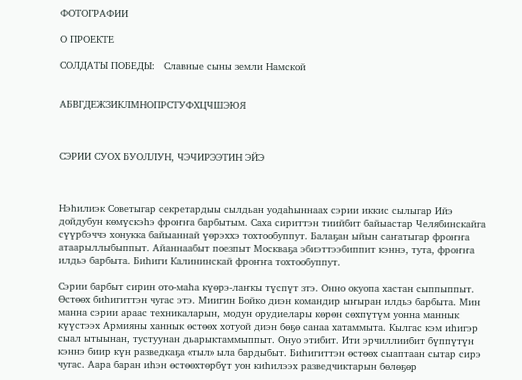ФОТОГРАФИИ

О ПРОЕКТЕ

СОЛДАТЫ ПОБЕДЫ:   Славные сыны земли Намской


АБВГДЕЖЗИКЛМНОПРСТУФХЦЧШЭЮЯ



СЭРИИ СУОХ БУОЛЛУН, ЧЭЧИРЭЭТИН ЭЙЭ



Нэһилиэк Советыгар секретардыы сылдьан уодаһыннаах сэрии иккис сылыгар Ийэ дойдубун көмүскэһэ фроҥҥа барбытым. Саха сириттэн тиийбит байыастар Челябинскайга сүүрбэччэ хонукка байыаннай үөрэххэ тохтообуппут. Балаҕан ыйын саҥатыгар фроҥҥа атаарыллыбыппыт. Айаннаабыт поезпыт Москваҕа эбиэттээбиппит кэннэ, тута, фроҥҥа илдьэ барбыта. Биһиги Калининскай фроҥҥа тохтообуппут.

Сэрии барбыт сирин ото-маһа күөрэ-лаҥкы түспүт зтэ. Онно окуопа хастан сыппыппыт. Өстөөх биһигиттэн чугас этэ. Миигин Бойко диэн командир ыҥыран илдьэ барбыта. Мин манна сэрии араас техникаларын, модун орудиелары көрөн сөхпүтүм уонна маннык күүстээх Армияны ханнык өстөөх хотуой диэн бөҕө санаа хатаммыта. Кылгас кэм иһигэр сыал ытыынан, тустуунан дьарыктаммыппыт. Онуо этибит. Ити эрчиллиибит бүппүтүн кэннэ биир күн разведкаҕа «тыл» ыла бардыбыт. Биһигиттэн өстөөх сыаптаан сытар сирэ чугас. Аара баран иһэн өстөөхтөрбүт уон киһилээх разведчиктарын бөлөҕөр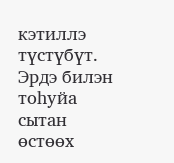кэтиллэ түстүбүт. Эрдэ билэн тоһуйа сытан өстөөх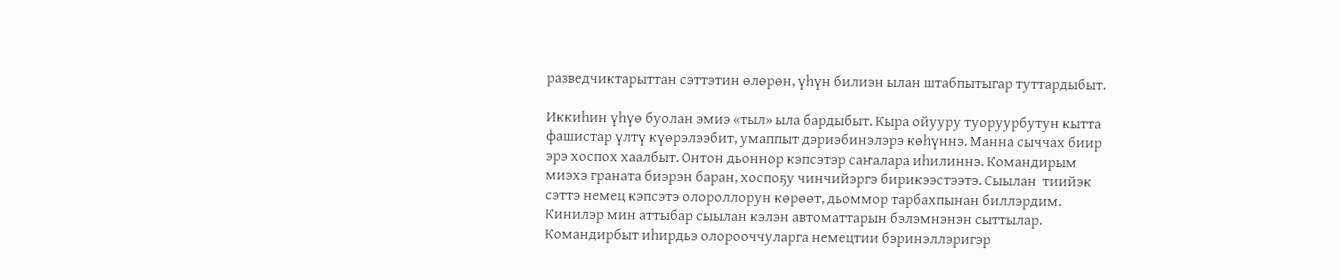разведчиктарыттан сэттэтин өлөрөн, үһүн билиэн ылан штабпытыгар туттардыбыт.

Иккиһин үһүө буолан эмиэ «тыл» ыла бардыбыт. Кыра ойууру туоруурбутун кытта фашистар үлтү күөрэлээбит, умаппыт дэриэбинэлэрэ көһүннэ. Манна сыччах биир эрэ хоспох хаалбыт. Онтон дьоннор кэпсэтэр саҥалара иһилиннэ. Командирым миэхэ граната биэрэн баран, хоспоҕу чинчийэргэ бирикээстээтэ. Сыылан  тиийэк  сэттэ немец кэпсэтэ олороллорун көрөөт, дьоммор тарбахпынан биллэрдим. Кинилэр мин аттыбар сыылан кэлэн автоматтарын бэлэмнэнэн сыттылар. Командирбыт иһирдьэ олорооччуларга немецтии бэринэллэригэр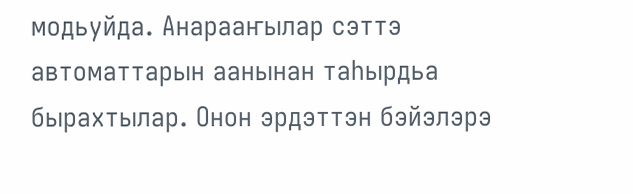модьуйда. Анарааҥылар сэттэ автоматтарын аанынан таһырдьа бырахтылар. Онон эрдэттэн бэйэлэрэ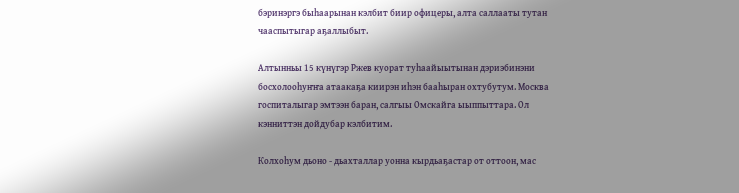бэринэргэ быһаарынан кэлбит биир офицеры, алта саллааты тутан чааспытыгар аҕаллыбыт.

Алтынньы 15 күнүгэр Ржев куорат туһаайыытынан дэриэбинэни босхолооһуҥҥа атаакаҕа киирэн иһэн бааһыран охтубутум. Москва госпиталыгар эмтээн баран, салгыы Омскайга ыыппыттара. Ол кэнниттэн дойдубар кэлбитим.

Колхоһум дьоно - дьахталлар уонна кырдьаҕастар от оттоон, мас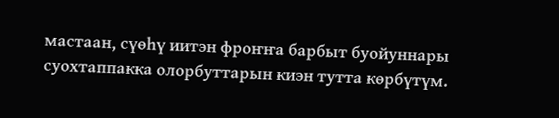мастаан, сүөһү иитэн фроҥҥа барбыт буойуннары суохтаппакка олорбуттарын киэн тутта көрбүтүм.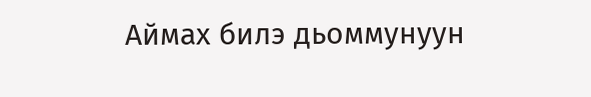Аймах билэ дьоммунуун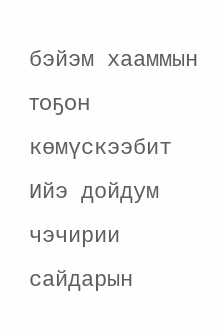бэйэм хааммын тоҕон көмүскээбит Ийэ дойдум чэчирии сайдарын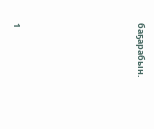баҕарабын.







1